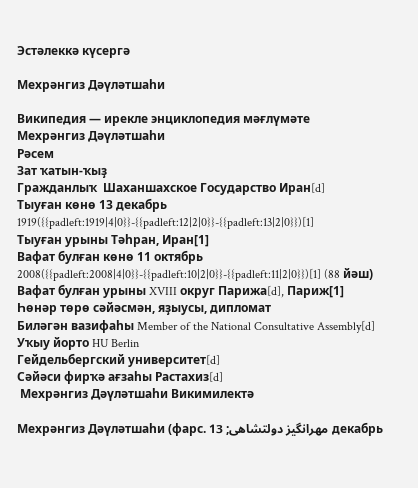Эстәлеккә күсергә

Мехрәнгиз Дәүләтшаһи

Википедия — ирекле энциклопедия мәғлүмәте
Мехрәнгиз Дәүләтшаһи
Рәсем
Зат ҡатын-ҡыҙ
Гражданлыҡ  Шаханшахское Государство Иран[d]
Тыуған көнө 13 декабрь 1919({{padleft:1919|4|0}}-{{padleft:12|2|0}}-{{padleft:13|2|0}})[1]
Тыуған урыны Тәһран, Иран[1]
Вафат булған көнө 11 октябрь 2008({{padleft:2008|4|0}}-{{padleft:10|2|0}}-{{padleft:11|2|0}})[1] (88 йәш)
Вафат булған урыны XVIII округ Парижа[d], Париж[1]
Һөнәр төрө сәйәсмән, яҙыусы, дипломат
Биләгән вазифаһы Member of the National Consultative Assembly[d]
Уҡыу йорто HU Berlin
Гейдельбергский университет[d]
Сәйәси фирҡә ағзаһы Растахиз[d]
 Мехрәнгиз Дәүләтшаһи Викимилектә

Мехрәнгиз Дәүләтшаһи (фарс. مهرانگیز دولتشاهی; 13 декабрь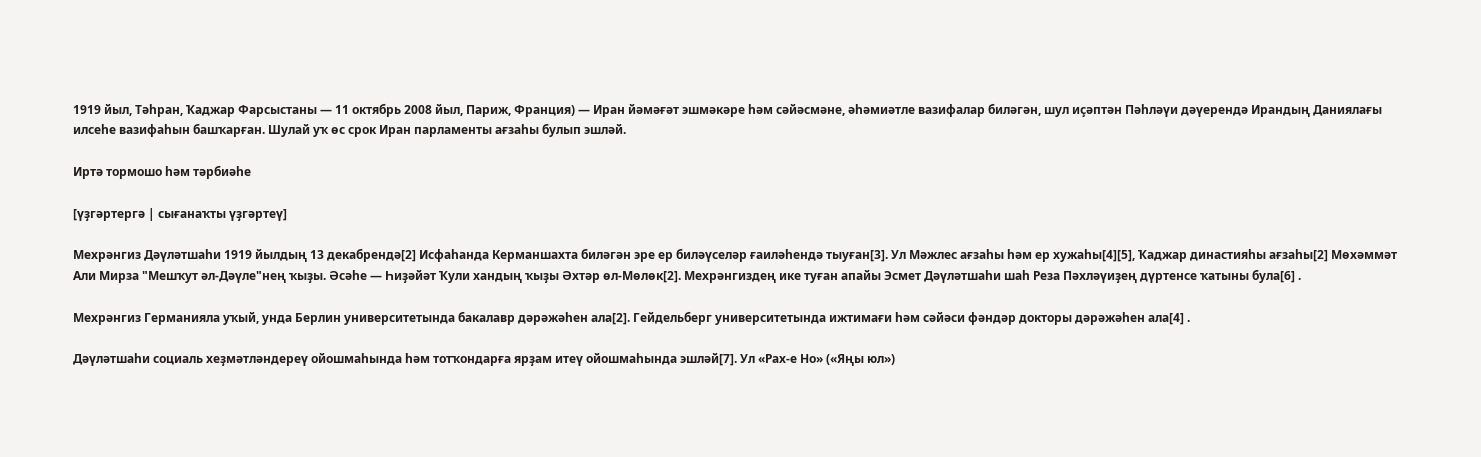1919 йыл, Тәһран, Ҡаджар Фарсыстаны — 11 октябрь 2008 йыл, Париж, Франция) — Иран йәмәғәт эшмәкәре һәм сәйәсмәне, әһәмиәтле вазифалар биләгән, шул иҫәптән Пәһләүи дәүерендә Ирандың Даниялағы илсеһе вазифаһын башҡарған. Шулай уҡ өс срок Иран парламенты ағзаһы булып эшләй.

Иртә тормошо һәм тәрбиәһе

[үҙгәртергә | сығанаҡты үҙгәртеү]

Мехрәнгиз Дәүләтшаһи 1919 йылдың 13 декабрендә[2] Исфаһанда Керманшахта биләгән эре ер биләүселәр ғаиләһендә тыуған[3]. Ул Мәжлес ағзаһы һәм ер хужаһы[4][5], Ҡаджар династияһы ағзаһы[2] Мөхәммәт Али Мирза "Мешҡут әл-Дәүле"нең ҡыҙы. Әсәһе — Һиҙәйәт Ҡули хандың ҡыҙы Әхтәр өл-Мөлөк[2]. Мехрәнгиздең ике туған апайы Эсмет Дәүләтшаһи шаһ Реза Пәхләүиҙең дүртенсе ҡатыны була[6] .

Мехрәнгиз Германияла уҡый, унда Берлин университетында бакалавр дәрәжәһен ала[2]. Гейдельберг университетында ижтимағи һәм сәйәси фәндәр докторы дәрәжәһен ала[4] .

Дәүләтшаһи социаль хеҙмәтләндереү ойошмаһында һәм тотҡондарға ярҙам итеү ойошмаһында эшләй[7]. Ул «Рах-е Но» («Яңы юл»)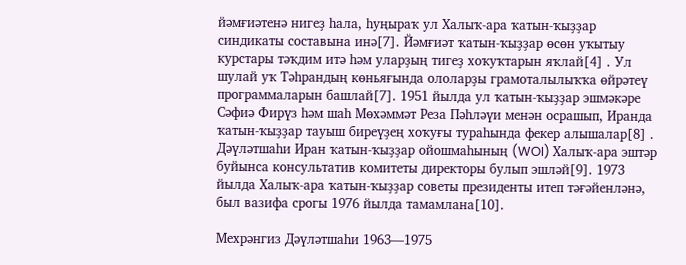йәмғиәтенә нигеҙ һала, һуңыраҡ ул Халыҡ-ара ҡатын-ҡыҙҙар синдикаты составына инә[7]. Йәмғиәт ҡатын-ҡыҙҙар өсөн уҡытыу курстары тәҡдим итә һәм уларҙың тигеҙ хоҡуҡтарын яҡлай[4] . Ул шулай уҡ Тәһрандың көньяғында ололарҙы грамоталылыҡҡа өйрәтеү программаларын башлай[7]. 1951 йылда ул ҡатын-ҡыҙҙар эшмәкәре Сәфиә Фирүз һәм шаһ Мөхәммәт Реза Пәһләүи менән осрашып, Иранда ҡатын-ҡыҙҙар тауыш биреүҙең хоҡуғы тураһында фекер алышалар[8] . Дәүләтшаһи Иран ҡатын-ҡыҙҙар ойошмаһының (WOI) Халыҡ-ара эштәр буйынса консультатив комитеты директоры булып эшләй[9]. 1973 йылда Халыҡ-ара ҡатын-ҡыҙҙар советы президенты итеп тәғәйенләнә, был вазифа срогы 1976 йылда тамамлана[10].

Мехрәнгиз Дәүләтшаһи 1963—1975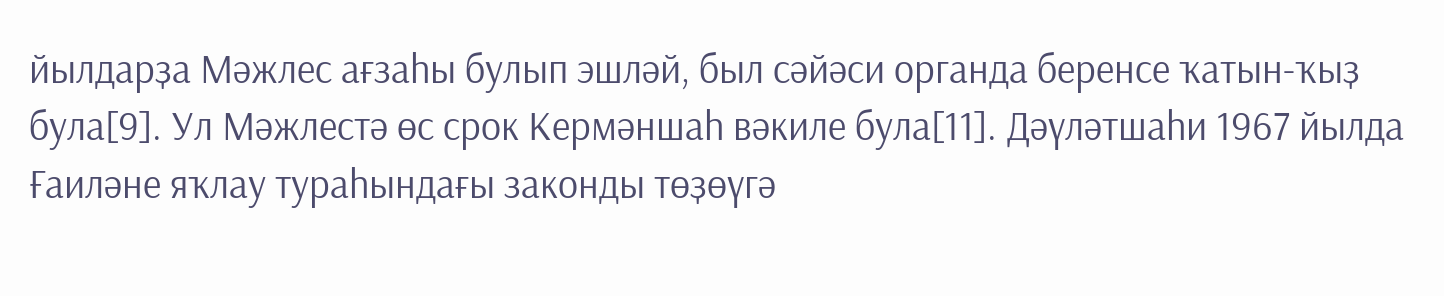йылдарҙа Мәжлес ағзаһы булып эшләй, был сәйәси органда беренсе ҡатын-ҡыҙ була[9]. Ул Мәжлестә өс срок Кермәншаһ вәкиле була[11]. Дәүләтшаһи 1967 йылда Ғаиләне яҡлау тураһындағы законды төҙөүгә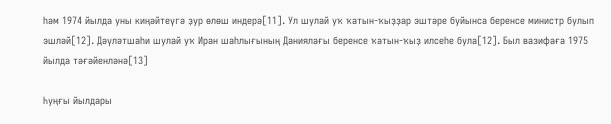һәм 1974 йылда уны киңәйтеүгә ҙур өлөш индерә[11]. Ул шулай уҡ ҡатын-ҡыҙҙар эштәре буйынса беренсе министр булып эшләй[12]. Дәүләтшаһи шулай уҡ Иран шаһлығының Даниялағы беренсе ҡатын-ҡыҙ илсеһе була[12]. Был вазифаға 1975 йылда тәғәйенләнә[13]

Һуңғы йылдары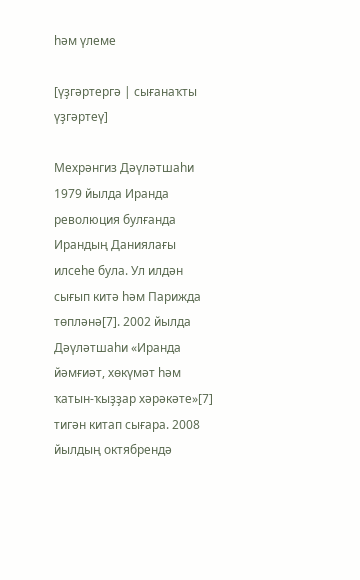һәм үлеме

[үҙгәртергә | сығанаҡты үҙгәртеү]

Мехрәнгиз Дәүләтшаһи 1979 йылда Иранда революция булғанда Ирандың Даниялағы илсеһе була. Ул илдән сығып китә һәм Парижда төпләнә[7]. 2002 йылда Дәүләтшаһи «Иранда йәмғиәт, хөкүмәт һәм ҡатын-ҡыҙҙар хәрәкәте»[7] тигән китап сығара. 2008 йылдың октябрендә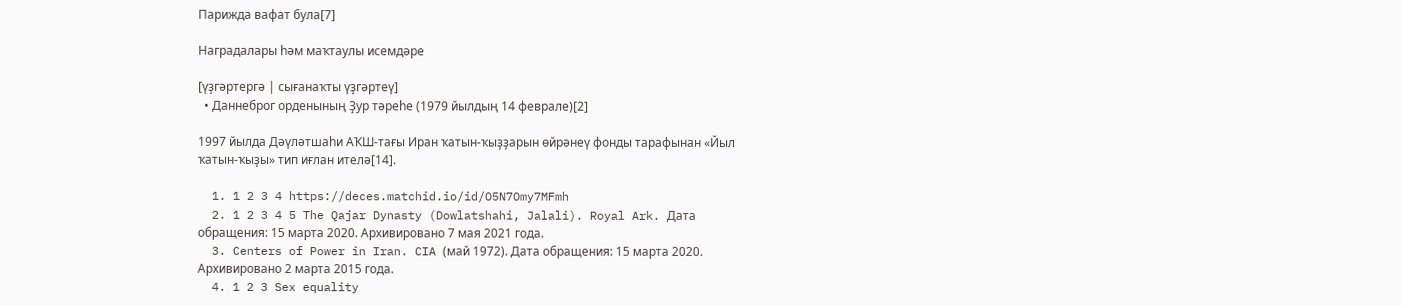Парижда вафат була[7]

Наградалары һәм маҡтаулы исемдәре

[үҙгәртергә | сығанаҡты үҙгәртеү]
  • Даннеброг орденының Ҙур тәреһе (1979 йылдың 14 феврале)[2]

1997 йылда Дәүләтшаһи АҠШ-тағы Иран ҡатын-ҡыҙҙарын өйрәнеү фонды тарафынан «Йыл ҡатын-ҡыҙы» тип иғлан ителә[14].

  1. 1 2 3 4 https://deces.matchid.io/id/O5N7Omy7MFmh
  2. 1 2 3 4 5 The Qajar Dynasty (Dowlatshahi, Jalali). Royal Ark. Дата обращения: 15 марта 2020. Архивировано 7 мая 2021 года.
  3. Centers of Power in Iran. CIA (май 1972). Дата обращения: 15 марта 2020. Архивировано 2 марта 2015 года.
  4. 1 2 3 Sex equality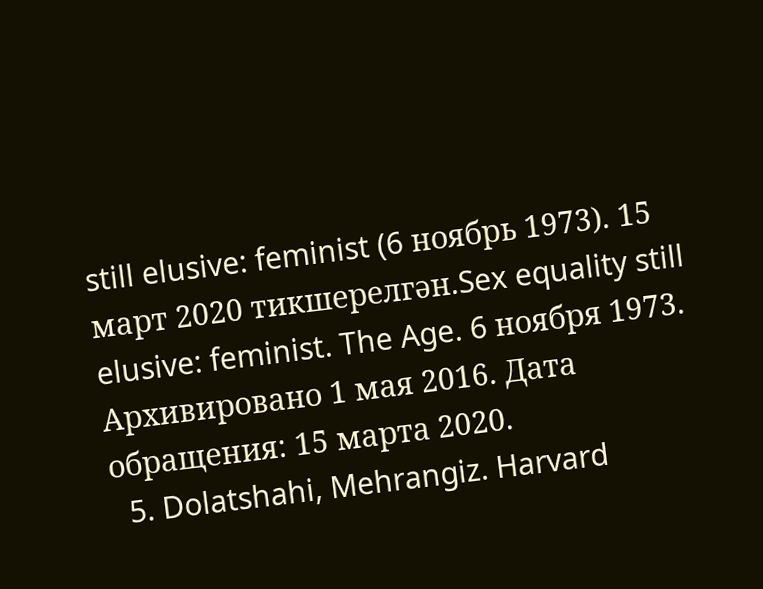still elusive: feminist (6 ноябрь 1973). 15 март 2020 тикшерелгән.Sex equality still elusive: feminist. The Age. 6 ноября 1973. Архивировано 1 мая 2016. Дата обращения: 15 марта 2020.
  5. Dolatshahi, Mehrangiz. Harvard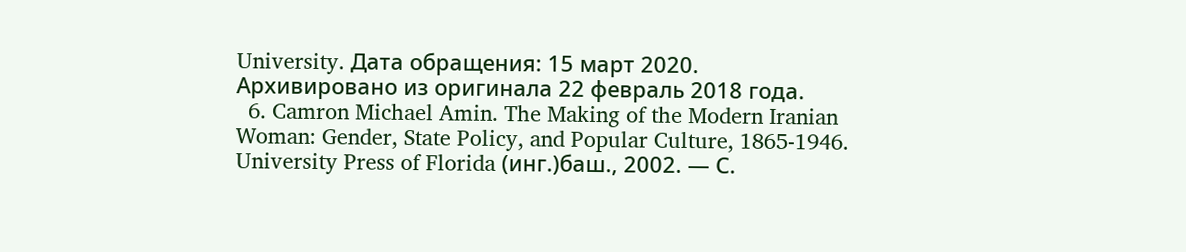University. Дата обращения: 15 март 2020. Архивировано из оригинала 22 февраль 2018 года.
  6. Camron Michael Amin. The Making of the Modern Iranian Woman: Gender, State Policy, and Popular Culture, 1865-1946. University Press of Florida (инг.)баш., 2002. — С.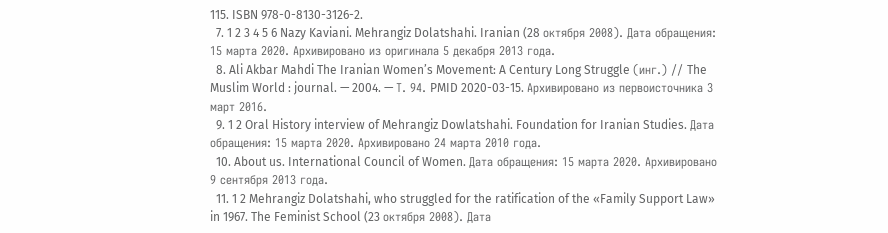115. ISBN 978-0-8130-3126-2.
  7. 1 2 3 4 5 6 Nazy Kaviani. Mehrangiz Dolatshahi. Iranian (28 октября 2008). Дата обращения: 15 марта 2020. Архивировано из оригинала 5 декабря 2013 года.
  8. Ali Akbar Mahdi The Iranian Women’s Movement: A Century Long Struggle (инг.) // The Muslim World : journal. — 2004. — Т. 94. PMID 2020-03-15. Архивировано из первоисточника 3 март 2016.
  9. 1 2 Oral History interview of Mehrangiz Dowlatshahi. Foundation for Iranian Studies. Дата обращения: 15 марта 2020. Архивировано 24 марта 2010 года.
  10. About us. International Council of Women. Дата обращения: 15 марта 2020. Архивировано 9 сентября 2013 года.
  11. 1 2 Mehrangiz Dolatshahi, who struggled for the ratification of the «Family Support Law» in 1967. The Feminist School (23 октября 2008). Дата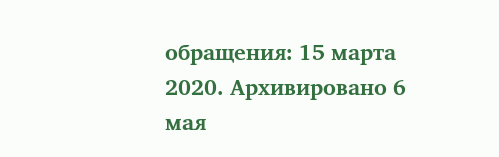обращения: 15 марта 2020. Архивировано 6 мая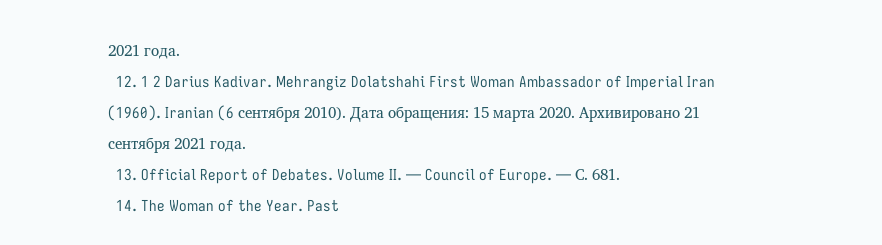2021 года.
  12. 1 2 Darius Kadivar. Mehrangiz Dolatshahi First Woman Ambassador of Imperial Iran (1960). Iranian (6 сентября 2010). Дата обращения: 15 марта 2020. Архивировано 21 сентября 2021 года.
  13. Official Report of Debates. Volume II. — Council of Europe. — С. 681.
  14. The Woman of the Year. Past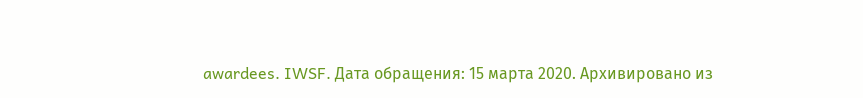awardees. IWSF. Дата обращения: 15 марта 2020. Архивировано из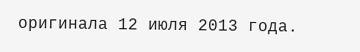оригинала 12 июля 2013 года.